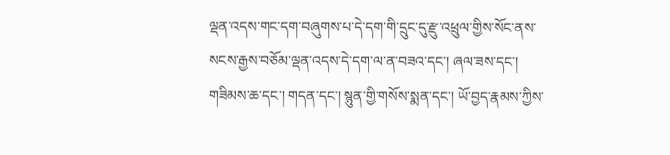ལྡན་འདས་གང་དག་བཞུགས་པ་དེ་དག་གི་དྲུང་དུ་རྫུ་འཕྲུལ་གྱིས་སོང་ནས་སངས་རྒྱས་བཅོམ་ལྡན་འདས་དེ་དག་ལ་ན་བཟའ་དང་། ཞལ་ཟས་དང་། གཟིམས་ཆ་དང་། གདན་དང་། སྙུན་གྱི་གསོས་སྨན་དང་། ཡོ་བྱད་རྣམས་ཀྱིས་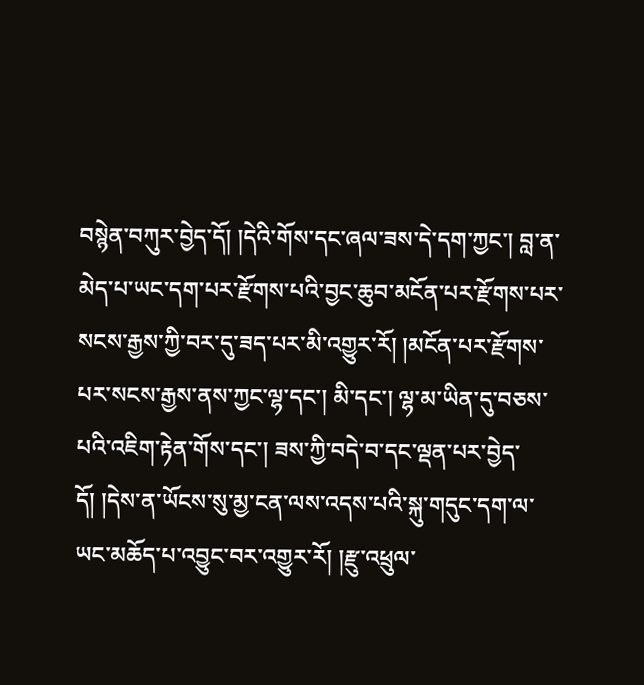བསྙེན་བཀུར་བྱེད་དོ། །དེའི་གོས་དང་ཞལ་ཟས་དེ་དག་ཀྱང་། བླ་ན་མེད་པ་ཡང་དག་པར་རྫོགས་པའི་བྱང་ཆུབ་མངོན་པར་རྫོགས་པར་སངས་རྒྱས་ཀྱི་བར་དུ་ཟད་པར་མི་འགྱུར་རོ། །མངོན་པར་རྫོགས་པར་སངས་རྒྱས་ནས་ཀྱང་ལྷ་དང་། མི་དང་། ལྷ་མ་ཡིན་དུ་བཅས་པའི་འཇིག་རྟེན་གོས་དང་། ཟས་ཀྱི་བདེ་བ་དང་ལྡན་པར་བྱེད་དོ། །དེས་ན་ཡོངས་སུ་མྱ་ངན་ལས་འདས་པའི་སྐུ་གདུང་དག་ལ་ཡང་མཆོད་པ་འབྱུང་བར་འགྱུར་རོ། །རྫུ་འཕྲུལ་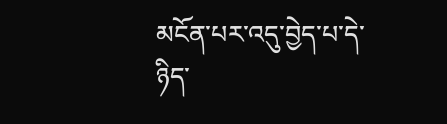མངོན་པར་འདུ་བྱེད་པ་དེ་ཉིད་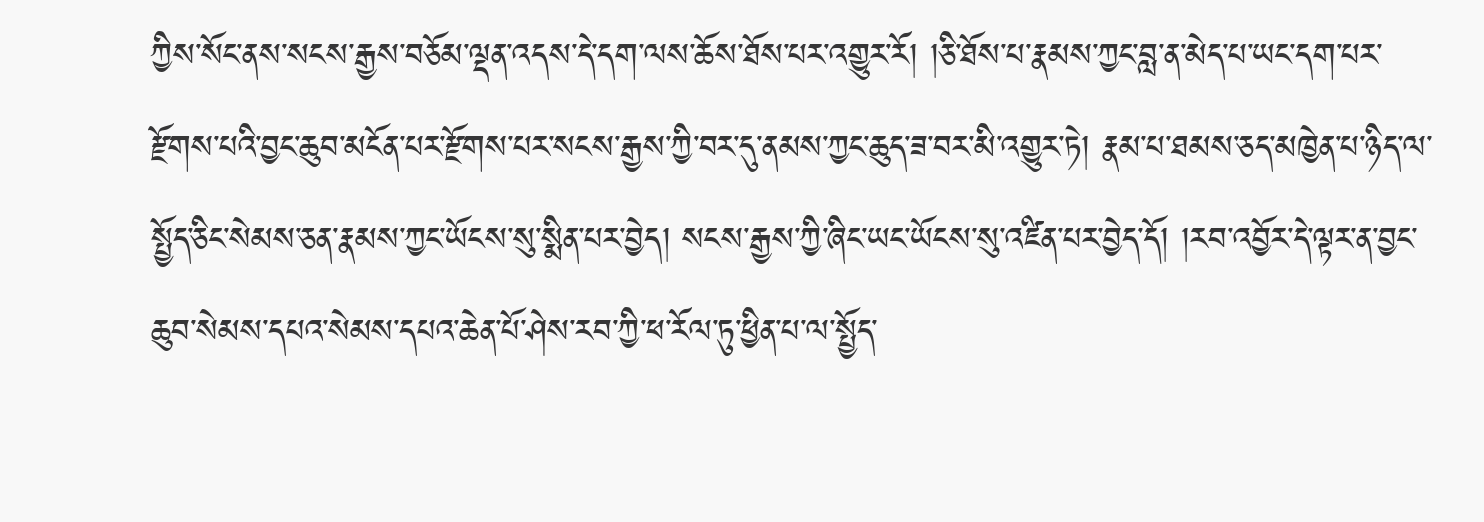ཀྱིས་སོང་ནས་སངས་རྒྱས་བཅོམ་ལྡན་འདས་དེ་དག་ལས་ཆོས་ཐོས་པར་འགྱུར་རོ། །ཅི་ཐོས་པ་རྣམས་ཀྱང་བླ་ན་མེད་པ་ཡང་དག་པར་རྫོགས་པའི་བྱང་ཆུབ་མངོན་པར་རྫོགས་པར་སངས་རྒྱས་ཀྱི་བར་དུ་ནམས་ཀྱང་ཆུད་ཟ་བར་མི་འགྱུར་ཏེ། རྣམ་པ་ཐམས་ཅད་མཁྱེན་པ་ཉིད་ལ་སྤྱོད་ཅིང་སེམས་ཅན་རྣམས་ཀྱང་ཡོངས་སུ་སྨིན་པར་བྱེད། སངས་རྒྱས་ཀྱི་ཞིང་ཡང་ཡོངས་སུ་འཛིན་པར་བྱེད་དོ། །རབ་འབྱོར་དེ་ལྟར་ན་བྱང་ཆུབ་སེམས་དཔའ་སེམས་དཔའ་ཆེན་པོ་ཤེས་རབ་ཀྱི་ཕ་རོལ་ཏུ་ཕྱིན་པ་ལ་སྤྱོད་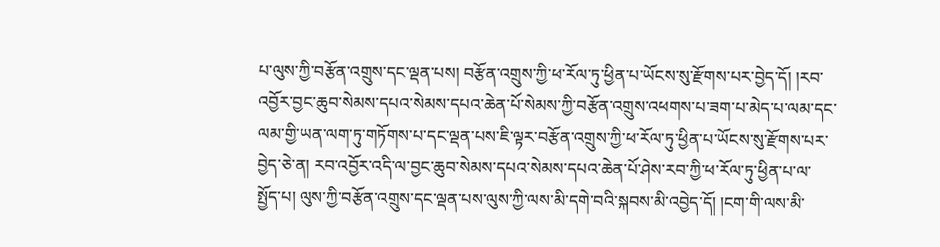པ་ལུས་ཀྱི་བརྩོན་འགྲུས་དང་ལྡན་པས། བརྩོན་འགྲུས་ཀྱི་ཕ་རོལ་ཏུ་ཕྱིན་པ་ཡོངས་སུ་རྫོགས་པར་བྱེད་དོ། །རབ་འབྱོར་བྱང་ཆུབ་སེམས་དཔའ་སེམས་དཔའ་ཆེན་པོ་སེམས་ཀྱི་བརྩོན་འགྲུས་འཕགས་པ་ཟག་པ་མེད་པ་ལམ་དང་ལམ་གྱི་ཡན་ལག་ཏུ་གཏོགས་པ་དང་ལྡན་པས་ཇི་ལྟར་བརྩོན་འགྲུས་ཀྱི་ཕ་རོལ་ཏུ་ཕྱིན་པ་ཡོངས་སུ་རྫོགས་པར་བྱེད་ཅེ་ན། རབ་འབྱོར་འདི་ལ་བྱང་ཆུབ་སེམས་དཔའ་སེམས་དཔའ་ཆེན་པོ་ཤེས་རབ་ཀྱི་ཕ་རོལ་ཏུ་ཕྱིན་པ་ལ་སྤྱོད་པ། ལུས་ཀྱི་བརྩོན་འགྲུས་དང་ལྡན་པས་ལུས་ཀྱི་ལས་མི་དགེ་བའི་སྐབས་མི་འབྱེད་དོ། །ངག་གི་ལས་མི་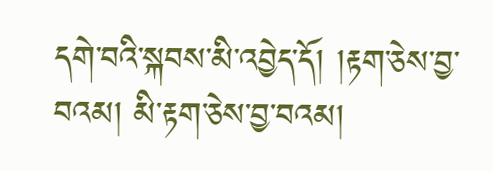དགེ་བའི་སྐབས་མི་འབྱེད་དོ། །རྟག་ཅེས་བྱ་བའམ། མི་རྟག་ཅེས་བྱ་བའམ།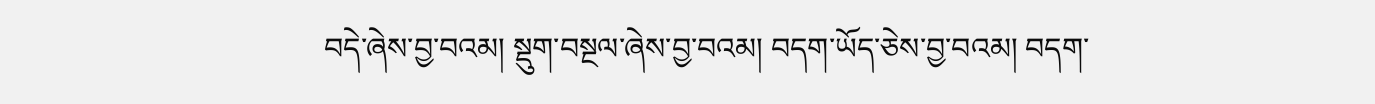བདེ་ཞེས་བྱ་བའམ། སྡུག་བསྔལ་ཞེས་བྱ་བའམ། བདག་ཡོད་ཅེས་བྱ་བའམ། བདག་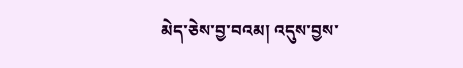མེད་ཅེས་བྱ་བའམ། འདུས་བྱས་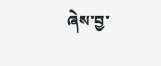ཞེས་བྱ་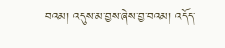བའམ། འདུས་མ་བྱས་ཞེས་བྱ་བའམ། འདོད་